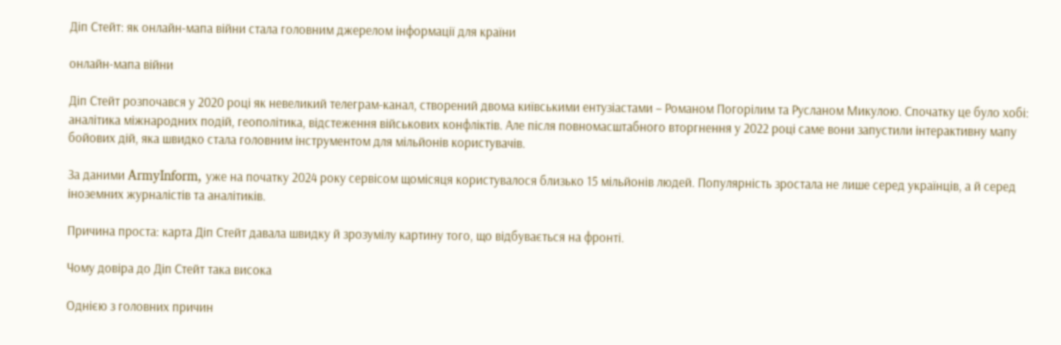Діп Стейт: як онлайн-мапа війни стала головним джерелом інформації для країни

онлайн-мапа війни

Діп Стейт розпочався у 2020 році як невеликий телеграм-канал, створений двома київськими ентузіастами – Романом Погорілим та Русланом Микулою. Спочатку це було хобі: аналітика міжнародних подій, геополітика, відстеження військових конфліктів. Але після повномасштабного вторгнення у 2022 році саме вони запустили інтерактивну мапу бойових дій, яка швидко стала головним інструментом для мільйонів користувачів.

За даними ArmyInform, уже на початку 2024 року сервісом щомісяця користувалося близько 15 мільйонів людей. Популярність зростала не лише серед українців, а й серед іноземних журналістів та аналітиків.

Причина проста: карта Діп Стейт давала швидку й зрозумілу картину того, що відбувається на фронті.

Чому довіра до Діп Стейт така висока

Однією з головних причин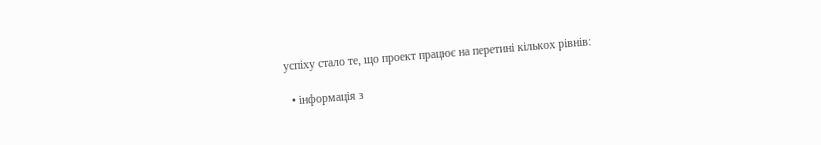успіху стало те, що проект працює на перетині кількох рівнів:

  • інформація з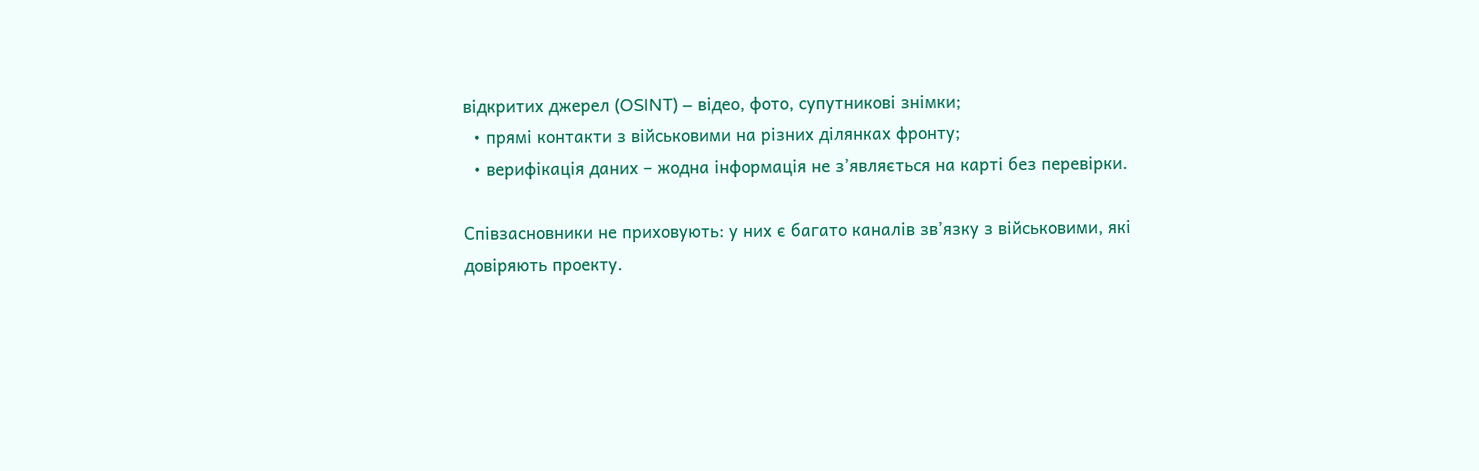відкритих джерел (OSINT) – відео, фото, супутникові знімки;
  • прямі контакти з військовими на різних ділянках фронту;
  • верифікація даних – жодна інформація не з’являється на карті без перевірки.

Співзасновники не приховують: у них є багато каналів зв’язку з військовими, які довіряють проекту.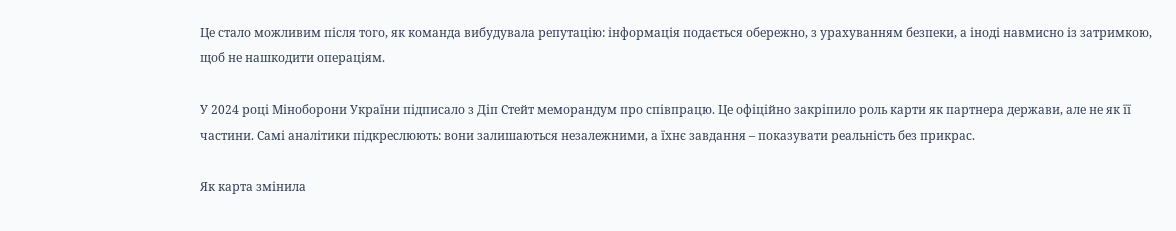Це стало можливим після того, як команда вибудувала репутацію: інформація подається обережно, з урахуванням безпеки, а іноді навмисно із затримкою, щоб не нашкодити операціям.

У 2024 році Міноборони України підписало з Діп Стейт меморандум про співпрацю. Це офіційно закріпило роль карти як партнера держави, але не як її частини. Самі аналітики підкреслюють: вони залишаються незалежними, а їхнє завдання – показувати реальність без прикрас.

Як карта змінила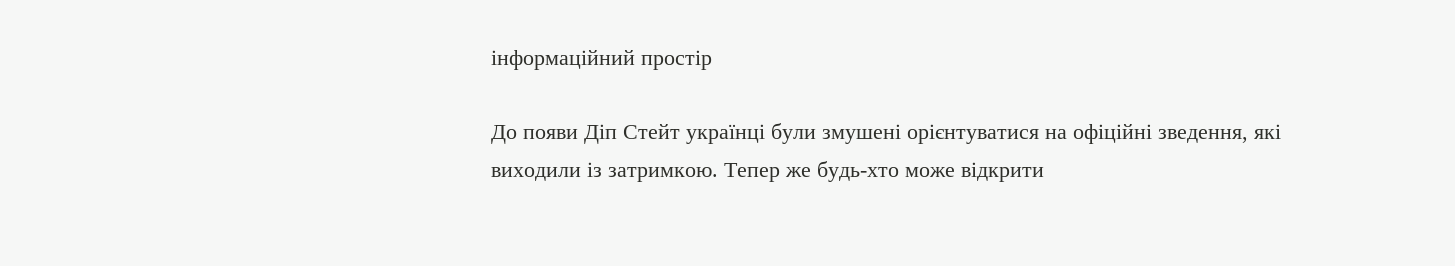інформаційний простір

До появи Діп Стейт українці були змушені орієнтуватися на офіційні зведення, які виходили із затримкою. Тепер же будь-хто може відкрити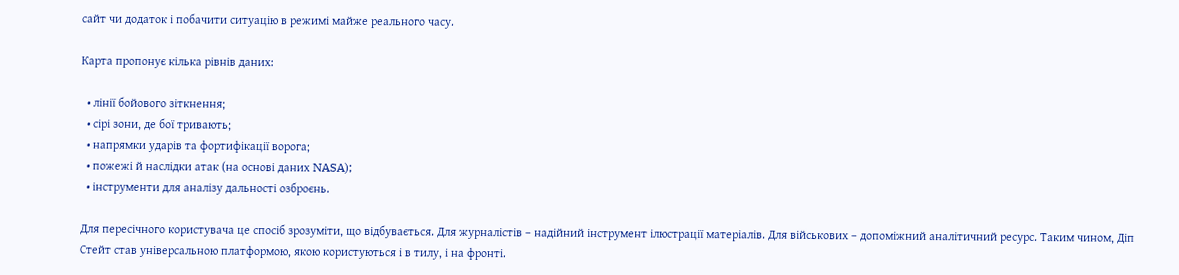сайт чи додаток і побачити ситуацію в режимі майже реального часу.

Карта пропонує кілька рівнів даних:

  • лінії бойового зіткнення;
  • сірі зони, де бої тривають;
  • напрямки ударів та фортифікації ворога;
  • пожежі й наслідки атак (на основі даних NASA);
  • інструменти для аналізу дальності озброєнь.

Для пересічного користувача це спосіб зрозуміти, що відбувається. Для журналістів – надійний інструмент ілюстрації матеріалів. Для військових – допоміжний аналітичний ресурс. Таким чином, Діп Стейт став універсальною платформою, якою користуються і в тилу, і на фронті.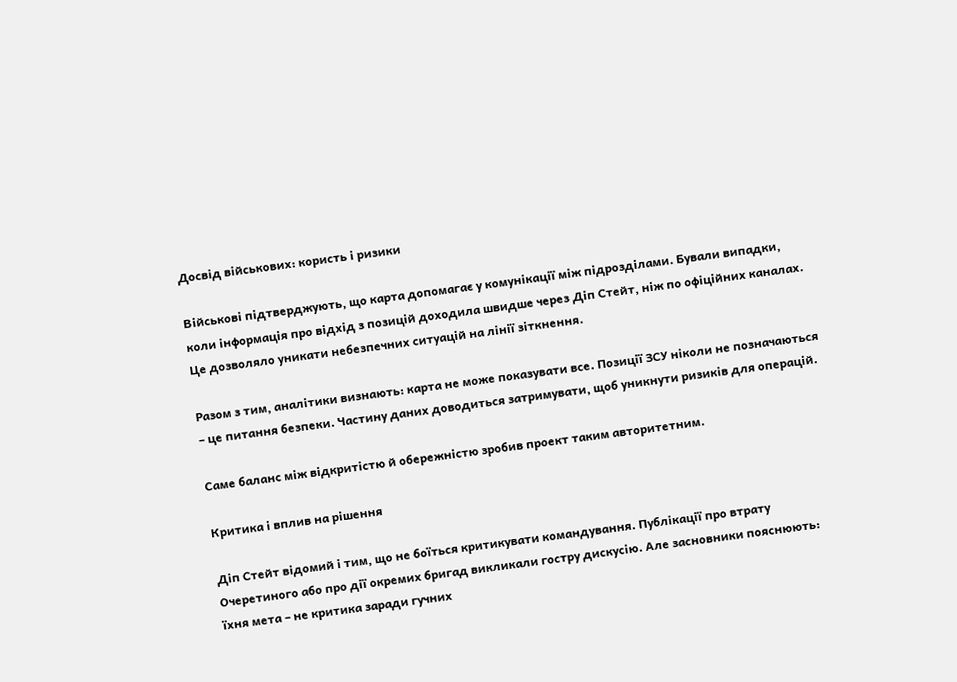Досвід військових: користь і ризики

Військові підтверджують, що карта допомагає у комунікації між підрозділами. Бували випадки, коли інформація про відхід з позицій доходила швидше через Діп Стейт, ніж по офіційних каналах. Це дозволяло уникати небезпечних ситуацій на лінії зіткнення.

Разом з тим, аналітики визнають: карта не може показувати все. Позиції ЗСУ ніколи не позначаються – це питання безпеки. Частину даних доводиться затримувати, щоб уникнути ризиків для операцій.

Саме баланс між відкритістю й обережністю зробив проект таким авторитетним.

Критика і вплив на рішення

Діп Стейт відомий і тим, що не боїться критикувати командування. Публікації про втрату Очеретиного або про дії окремих бригад викликали гостру дискусію. Але засновники пояснюють: їхня мета – не критика заради гучних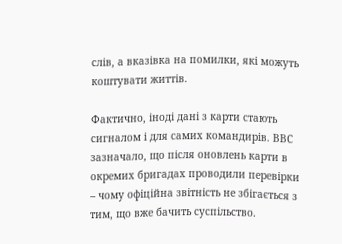слів, а вказівка на помилки, які можуть коштувати життів.

Фактично, іноді дані з карти стають сигналом і для самих командирів. BBC зазначало, що після оновлень карти в окремих бригадах проводили перевірки – чому офіційна звітність не збігається з тим, що вже бачить суспільство.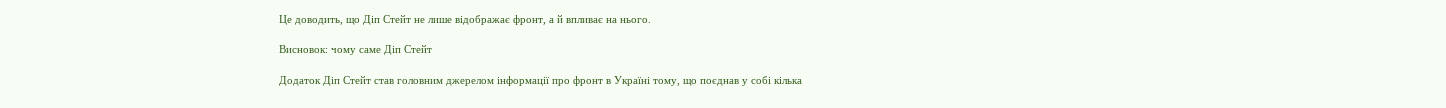Це доводить, що Діп Стейт не лише відображає фронт, а й впливає на нього.

Висновок: чому саме Діп Стейт

Додаток Діп Стейт став головним джерелом інформації про фронт в Україні тому, що поєднав у собі кілька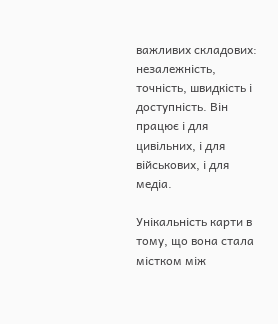важливих складових: незалежність, точність, швидкість і доступність. Він працює і для цивільних, і для військових, і для медіа.

Унікальність карти в тому, що вона стала містком між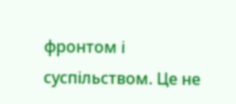фронтом і суспільством. Це не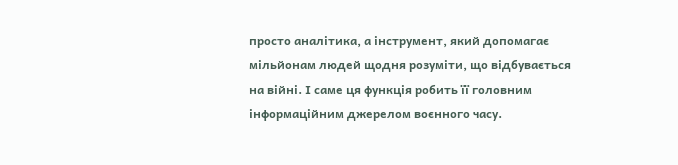просто аналітика, а інструмент, який допомагає мільйонам людей щодня розуміти, що відбувається на війні. І саме ця функція робить її головним інформаційним джерелом воєнного часу.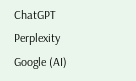ChatGPT Perplexity Google (AI)